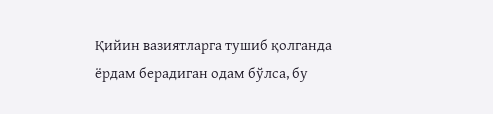Қийин вазиятларга тушиб қолганда ёрдам берадиган одам бўлса, бу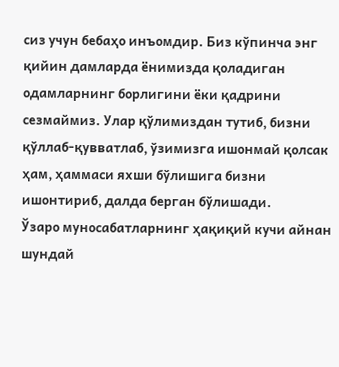сиз учун бебаҳо инъомдир. Биз кўпинча энг қийин дамларда ёнимизда қоладиган одамларнинг борлигини ёки қадрини сезмаймиз. Улар қўлимиздан тутиб, бизни қўллаб-қувватлаб, ўзимизга ишонмай қолсак ҳам, ҳаммаси яхши бўлишига бизни ишонтириб, далда берган бўлишади.
Ўзаро муносабатларнинг ҳақиқий кучи айнан шундай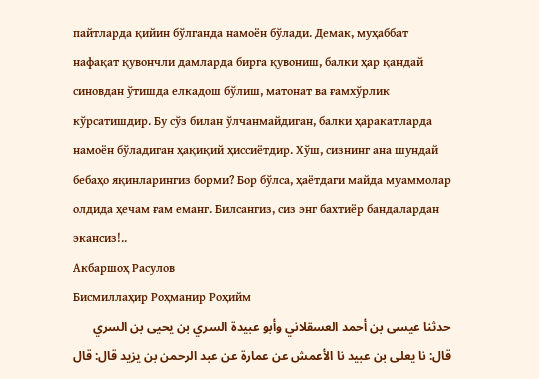пайтларда қийин бўлганда намоён бўлади. Демак, муҳаббат нафақат қувончли дамларда бирга қувониш, балки ҳар қандай синовдан ўтишда елкадош бўлиш, матонат ва ғамхўрлик кўрсатишдир. Бу сўз билан ўлчанмайдиган, балки ҳаракатларда намоён бўладиган ҳақиқий ҳиссиётдир. Хўш, сизнинг ана шундай бебаҳо яқинларингиз борми? Бор бўлса, ҳаётдаги майда муаммолар олдида ҳечам ғам еманг. Билсангиз, сиз энг бахтиёр бандалардан экансиз!..
Акбаршоҳ Расулов
Бисмиллаҳир Роҳманир Роҳийм
حدثنا عيسى بن أحمد العسقلاني وأبو عبيدة السري بن يحيى بن السري قال: نا يعلى بن عبيد نا الأعمش عن عمارة عن عبد الرحمن بن يزيد قال: قال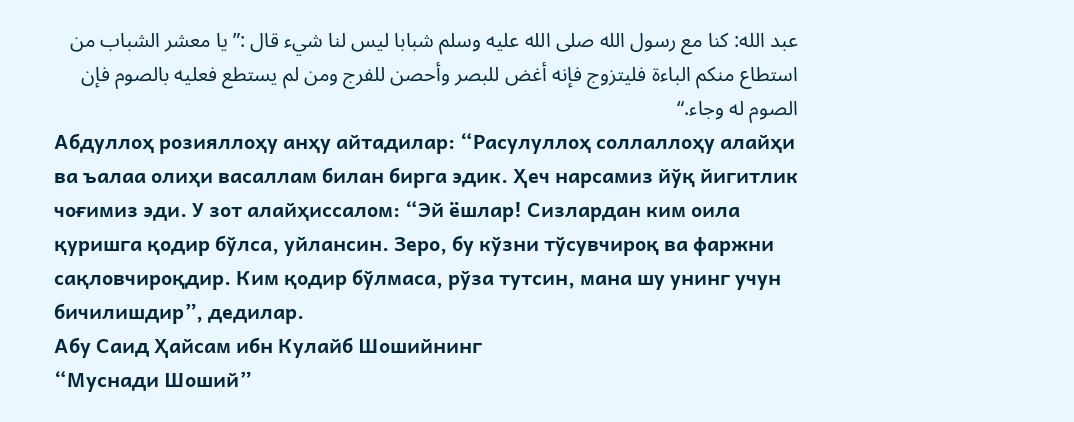عبد الله: كنا مع رسول الله صلى الله عليه وسلم شبابا ليس لنا شيء قال :”يا معشر الشباب من استطاع منكم الباءة فليتزوج فإنه أغض للبصر وأحصن للفرج ومن لم يستطع فعليه بالصوم فإن الصوم له وجاء.“
Абдуллоҳ розияллоҳу анҳу айтадилар: “Расулуллоҳ соллаллоҳу алайҳи ва ъалаа олиҳи васаллам билан бирга эдик. Ҳеч нарсамиз йўқ йигитлик чоғимиз эди. У зот алайҳиссалом: “Эй ёшлар! Сизлардан ким оила қуришга қодир бўлса, уйлансин. Зеро, бу кўзни тўсувчироқ ва фаржни сақловчироқдир. Ким қодир бўлмаса, рўза тутсин, мана шу унинг учун бичилишдир”, дедилар.
Абу Саид Ҳайсам ибн Кулайб Шошийнинг
“Муснади Шоший”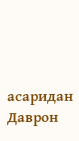асаридан
Даврон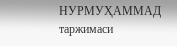НУРМУҲАММАД таржимаси